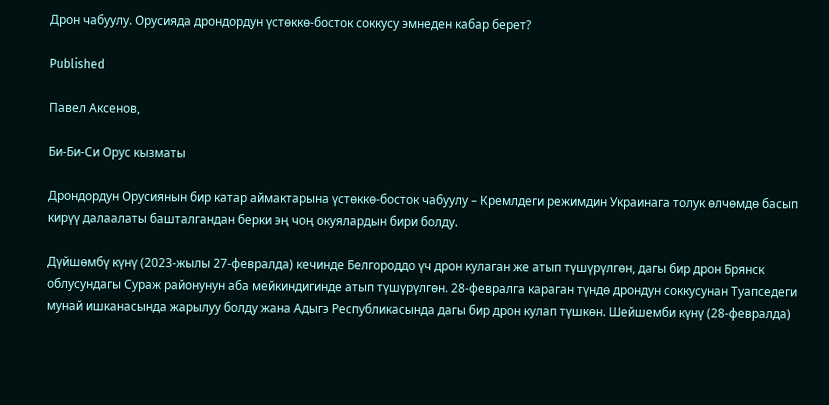Дрон чабуулу. Орусияда дрондордун үстөккө-босток соккусу эмнеден кабар берет?

Published

Павел Аксенов,

Би-Би-Си Орус кызматы

Дрондордун Орусиянын бир катар аймактарына үстөккө-босток чабуулу – Кремлдеги режимдин Украинага толук өлчөмдө басып кирүү далаалаты башталгандан берки эң чоң окуялардын бири болду.

Дүйшөмбү күнү (2023-жылы 27-февралда) кечинде Белгороддо үч дрон кулаган же атып түшүрүлгөн, дагы бир дрон Брянск облусундагы Сураж районунун аба мейкиндигинде атып түшүрүлгөн. 28-февралга караган түндө дрондун соккусунан Туапседеги мунай ишканасында жарылуу болду жана Адыгэ Республикасында дагы бир дрон кулап түшкөн. Шейшемби күнү (28-февралда)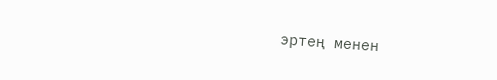эртең менен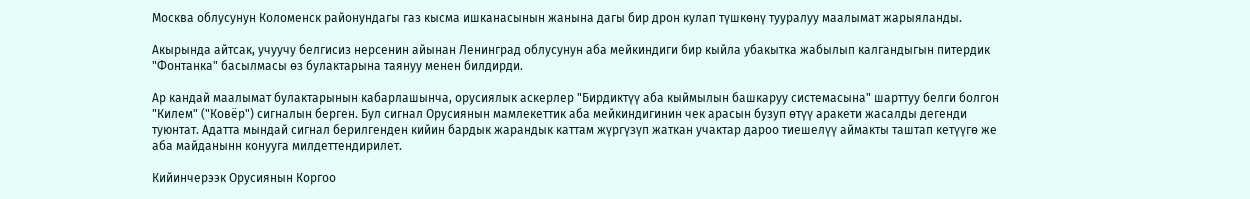Москва облусунун Коломенск районундагы газ кысма ишканасынын жанына дагы бир дрон кулап түшкөнү тууралуу маалымат жарыяланды.

Акырында айтсак, учуучу белгисиз нерсенин айынан Ленинград облусунун аба мейкиндиги бир кыйла убакытка жабылып калгандыгын питердик "Фонтанка" басылмасы өз булактарына таянуу менен билдирди.

Ар кандай маалымат булактарынын кабарлашынча, орусиялык аскерлер "Бирдиктүү аба кыймылын башкаруу системасына" шарттуу белги болгон "Килем" ("Ковёр") сигналын берген. Бул сигнал Орусиянын мамлекеттик аба мейкиндигинин чек арасын бузуп өтүү аракети жасалды дегенди туюнтат. Адатта мындай сигнал берилгенден кийин бардык жарандык каттам жүргүзүп жаткан учактар дароо тиешелүү аймакты таштап кетүүгө же аба майданынн конууга милдеттендирилет.

Кийинчерээк Орусиянын Коргоо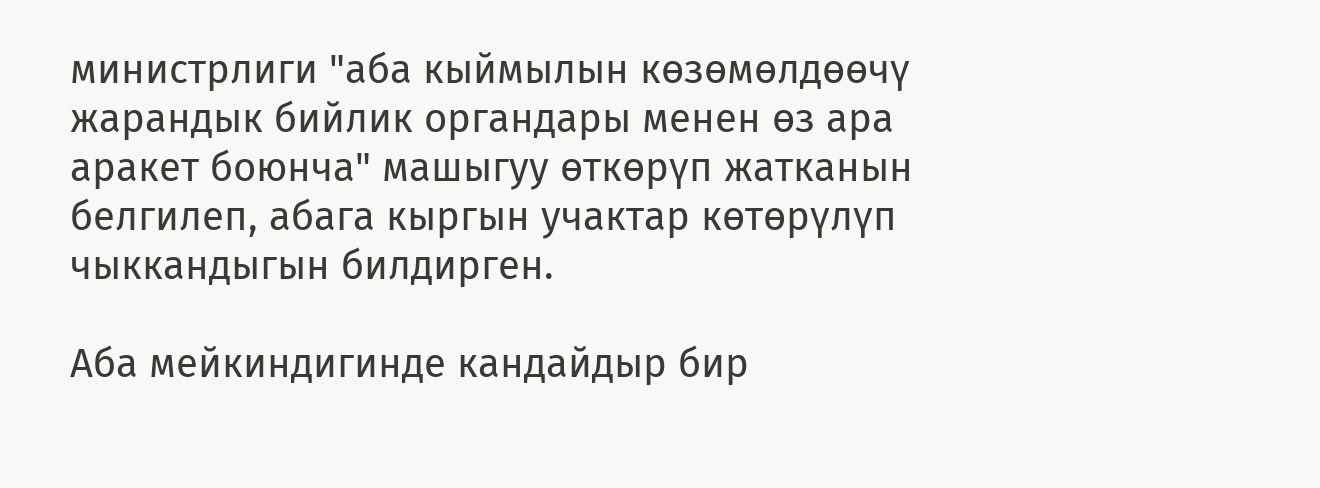министрлиги "аба кыймылын көзөмөлдөөчү жарандык бийлик органдары менен өз ара аракет боюнча" машыгуу өткөрүп жатканын белгилеп, абага кыргын учактар көтөрүлүп чыккандыгын билдирген.

Аба мейкиндигинде кандайдыр бир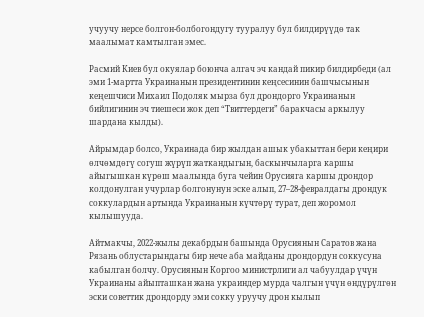учуучу нерсе болгон-болбогондугу тууралуу бул билдирүүдө так маалымат камтылган эмес.

Расмий Киев бул окуялар боюнча алгач эч кандай пикир билдирбеди (ал эми 1-мартта Украинанын президентинин кеңсесинин башчысынын кеңешчиси Михаил Подоляк мырза бул дрондорго Украинанын бийлигинин эч тиешеси жок деп “Твиттердеги” баракчасы аркылуу шардана кылды).

Айрымдар болсо, Украинада бир жылдан ашык убакыттан бери кеңири өлчөмдөгү согуш жүрүп жаткандыгын, баскынчыларга каршы айыгышкан күрөш маалында буга чейин Орусияга каршы дрондор колдонулган учурлар болгонунун эске алып, 27–28-февралдагы дрондук соккулардын артында Украинанын күчтөрү турат, деп жоромол кылышууда.

Айтмакчы, 2022-жылы декабрдын башында Орусиянын Саратов жана Рязань облустарындагы бир нече аба майданы дрондордун соккусуна кабылган болчу. Орусиянын Коргоо министрлиги ал чабуулдар үчүн Украинаны айыпташкан жана украиндер мурда чалгын үчүн өндүрүлгөн эски советтик дрондорду эми сокку уруучу дрон кылып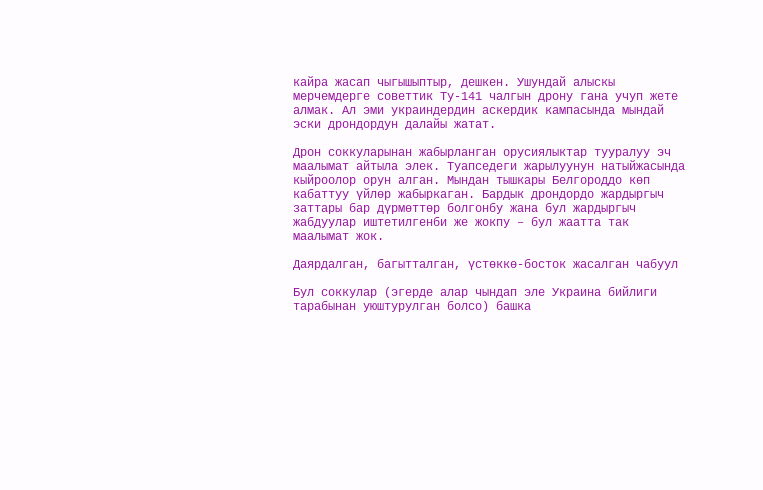кайра жасап чыгышыптыр, дешкен. Ушундай алыскы мерчемдерге советтик Ту-141 чалгын дрону гана учуп жете алмак. Ал эми украиндердин аскердик кампасында мындай эски дрондордун далайы жатат.

Дрон соккуларынан жабырланган орусиялыктар тууралуу эч маалымат айтыла элек. Туапседеги жарылуунун натыйжасында кыйроолор орун алган. Мындан тышкары Белгороддо көп кабаттуу үйлөр жабыркаган. Бардык дрондордо жардыргыч заттары бар дүрмөттөр болгонбу жана бул жардыргыч жабдуулар иштетилгенби же жокпу – бул жаатта так маалымат жок.

Даярдалган, багытталган, үстөккө-босток жасалган чабуул

Бул соккулар (эгерде алар чындап эле Украина бийлиги тарабынан уюштурулган болсо) башка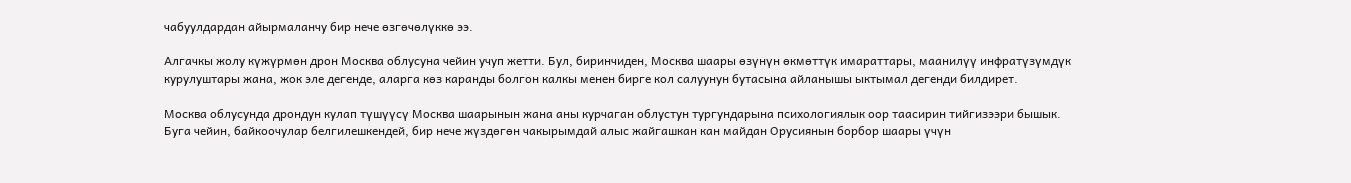чабуулдардан айырмаланчу бир нече өзгөчөлүккө ээ.

Алгачкы жолу күжүрмөн дрон Москва облусуна чейин учуп жетти. Бул, биринчиден, Москва шаары өзүнүн өкмөттүк имараттары, маанилүү инфратүзүмдүк курулуштары жана, жок эле дегенде, аларга көз каранды болгон калкы менен бирге кол салуунун бутасына айланышы ыктымал дегенди билдирет.

Москва облусунда дрондун кулап түшүүсү Москва шаарынын жана аны курчаган облустун тургундарына психологиялык оор таасирин тийгизээри бышык. Буга чейин, байкоочулар белгилешкендей, бир нече жүздөгөн чакырымдай алыс жайгашкан кан майдан Орусиянын борбор шаары үчүн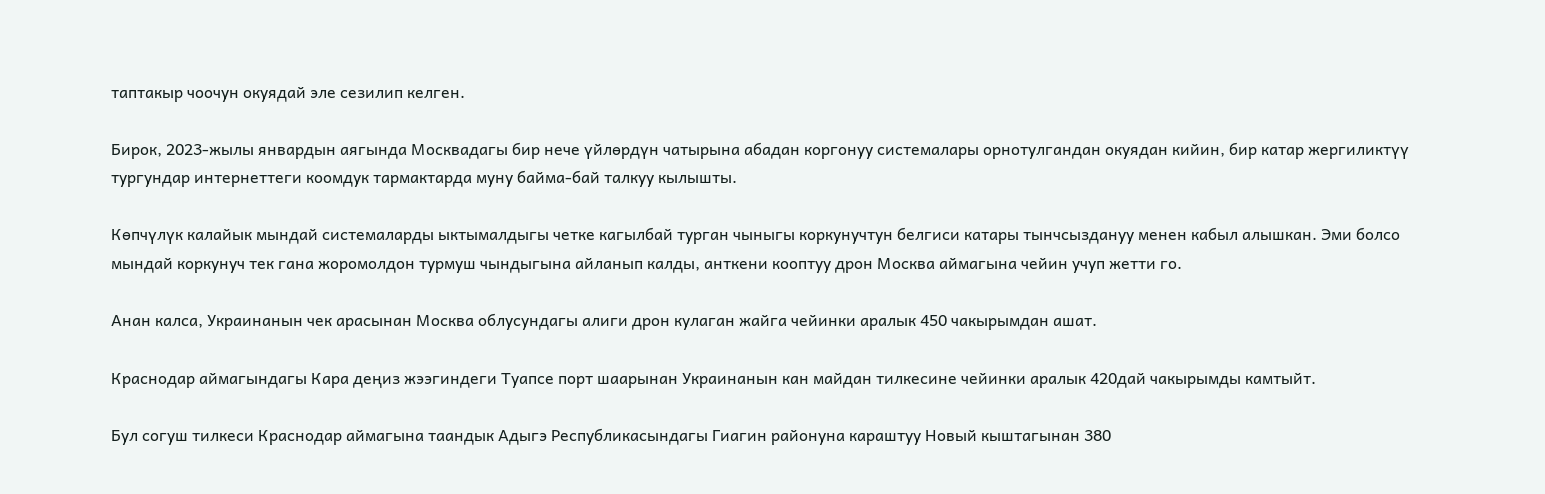таптакыр чоочун окуядай эле сезилип келген.

Бирок, 2023-жылы январдын аягында Москвадагы бир нече үйлөрдүн чатырына абадан коргонуу системалары орнотулгандан окуядан кийин, бир катар жергиликтүү тургундар интернеттеги коомдук тармактарда муну байма-бай талкуу кылышты.

Көпчүлүк калайык мындай системаларды ыктымалдыгы четке кагылбай турган чыныгы коркунучтун белгиси катары тынчсыздануу менен кабыл алышкан. Эми болсо мындай коркунуч тек гана жоромолдон турмуш чындыгына айланып калды, анткени кооптуу дрон Москва аймагына чейин учуп жетти го.

Анан калса, Украинанын чек арасынан Москва облусундагы алиги дрон кулаган жайга чейинки аралык 450 чакырымдан ашат.

Краснодар аймагындагы Кара деңиз жээгиндеги Туапсе порт шаарынан Украинанын кан майдан тилкесине чейинки аралык 420дай чакырымды камтыйт.

Бул согуш тилкеси Краснодар аймагына таандык Адыгэ Республикасындагы Гиагин районуна караштуу Новый кыштагынан 380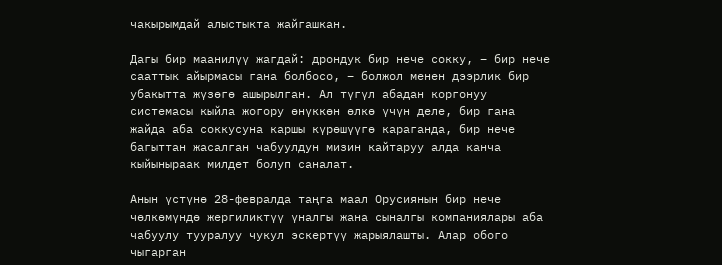чакырымдай алыстыкта жайгашкан.

Дагы бир маанилүү жагдай: дрондук бир нече сокку, – бир нече сааттык айырмасы гана болбосо, – болжол менен дээрлик бир убакытта жүзөгө ашырылган. Ал түгүл абадан коргонуу системасы кыйла жогору өнүккөн өлкө үчүн деле, бир гана жайда аба соккусуна каршы күрөшүүгө караганда, бир нече багыттан жасалган чабуулдун мизин кайтаруу алда канча кыйыныраак милдет болуп саналат.

Анын үстүнө 28-февралда таңга маал Орусиянын бир нече чөлкөмүндө жергиликтүү үналгы жана сыналгы компаниялары аба чабуулу тууралуу чукул эскертүү жарыялашты. Алар обого чыгарган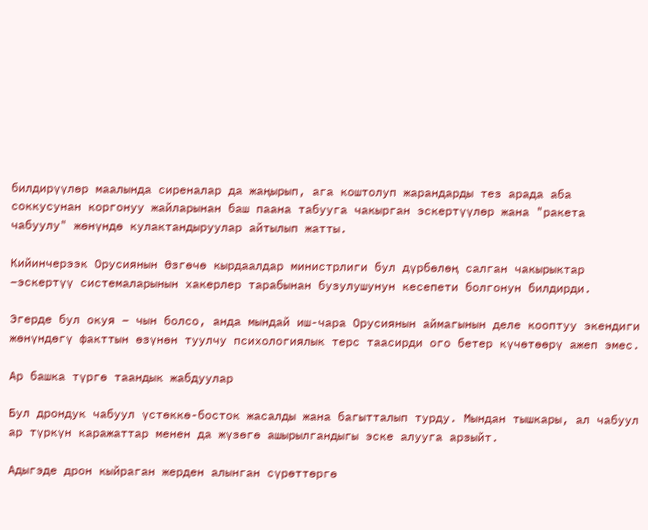билдирүүлөр маалында сиреналар да жаңырып, ага коштолуп жарандарды тез арада аба соккусунан коргонуу жайларынан баш паана табууга чакырган эскертүүлөр жана "ракета чабуулу" жөнүндө кулактандыруулар айтылып жатты.

Кийинчерээк Орусиянын Өзгөчө кырдаалдар министрлиги бул дүрбөлөң салган чакырыктар –эскертүү системаларынын хакерлер тарабынан бузулушунун кесепети болгонун билдирди.

Эгерде бул окуя – чын болсо, анда мындай иш-чара Орусиянын аймагынын деле кооптуу экендиги жөнүндөгү факттын өзүнөн туулчу психологиялык терс таасирди ого бетер күчөтөөрү ажеп эмес.

Ар башка түргө таандык жабдуулар

Бул дрондук чабуул үстөккө-босток жасалды жана багытталып турду. Мындан тышкары, ал чабуул ар түркүн каражаттар менен да жүзөгө ашырылгандыгы эске алууга арзыйт.

Адыгэде дрон кыйраган жерден алынган сүрөттөргө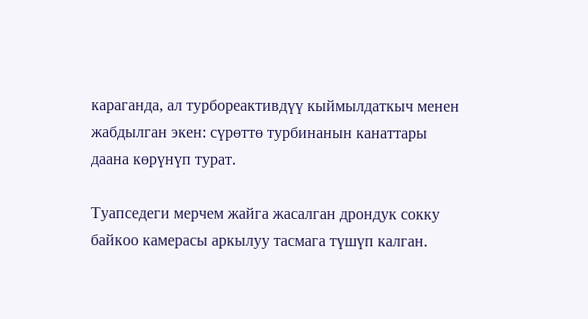караганда, ал турбореактивдүү кыймылдаткыч менен жабдылган экен: сүрөттө турбинанын канаттары даана көрүнүп турат.

Туапседеги мерчем жайга жасалган дрондук сокку байкоо камерасы аркылуу тасмага түшүп калган.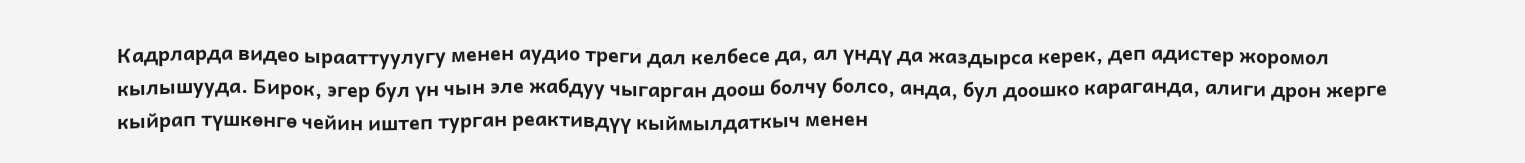Кадрларда видео ырааттуулугу менен аудио треги дал келбесе да, ал үндү да жаздырса керек, деп адистер жоромол кылышууда. Бирок, эгер бул үн чын эле жабдуу чыгарган доош болчу болсо, анда, бул доошко караганда, алиги дрон жерге кыйрап түшкөнгө чейин иштеп турган реактивдүү кыймылдаткыч менен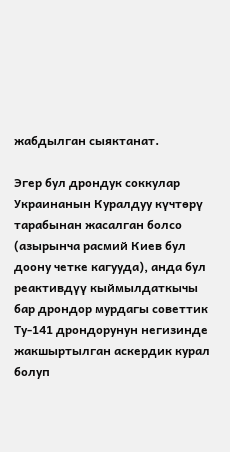жабдылган сыяктанат.

Эгер бул дрондук соккулар Украинанын Куралдуу күчтөрү тарабынан жасалган болсо (азырынча расмий Киев бул доону четке кагууда), анда бул реактивдүү кыймылдаткычы бар дрондор мурдагы советтик Ту-141 дрондорунун негизинде жакшыртылган аскердик курал болуп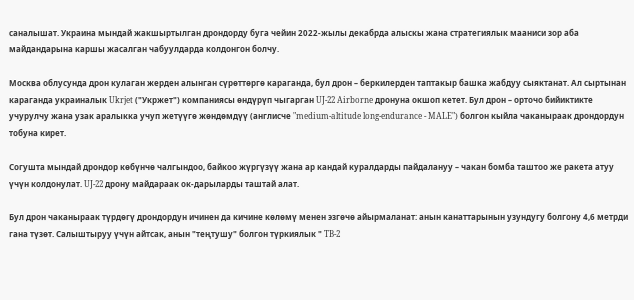саналышат. Украина мындай жакшыртылган дрондорду буга чейин 2022-жылы декабрда алыскы жана стратегиялык мааниси зор аба майдандарына каршы жасалган чабуулдарда колдонгон болчу.

Москва облусунда дрон кулаган жерден алынган сүрөттөргө караганда, бул дрон – беркилерден таптакыр башка жабдуу сыяктанат. Ал сыртынан караганда украиналык Ukrjet ("Укржет") компаниясы өндүрүп чыгарган UJ-22 Airborne дронуна окшоп кетет. Бул дрон – орточо бийиктикте учурулчу жана узак аралыкка учуп жетүүгө жөндөмдүү (англисче "medium-altitude long-endurance - MALE") болгон кыйла чаканыраак дрондордун тобуна кирет.

Согушта мындай дрондор көбүнчө чалгындоо, байкоо жүргүзүү жана ар кандай куралдарды пайдалануу – чакан бомба таштоо же ракета атуу үчүн колдонулат. UJ-22 дрону майдараак ок-дарыларды таштай алат.

Бул дрон чаканыраак түрдөгү дрондордун ичинен да кичине көлөмү менен эзгөчө айырмаланат: анын канаттарынын узундугу болгону 4,6 метрди гана түзөт. Салыштыруу үчүн айтсак, анын "теңтушу" болгон түркиялык " TB-2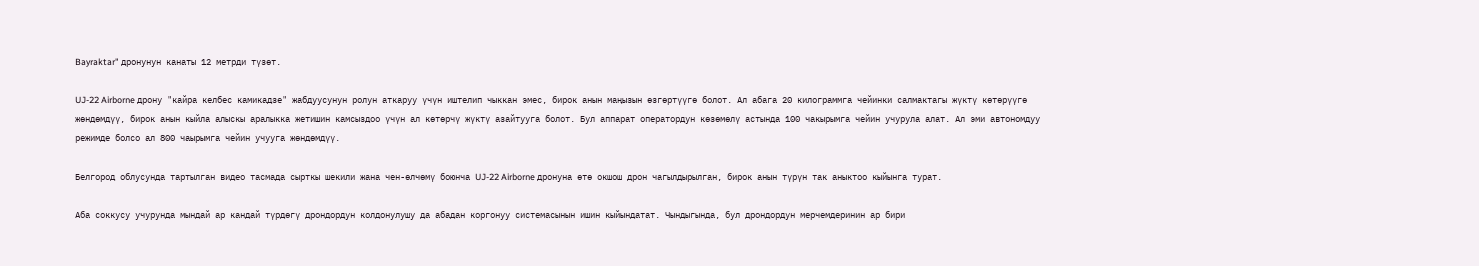Bayraktar" дронунун канаты 12 метрди түзөт.

UJ-22 Airborne дрону "кайра келбес камикадзе" жабдуусунун ролун аткаруу үчүн иштелип чыккан эмес, бирок анын маңызын өзгөртүүгө болот. Ал абага 20 килограммга чейинки салмактагы жүктү көтөрүүгө жөндөмдүү, бирок анын кыйла алыскы аралыкка жетишин камсыздоо үчүн ал көтөрчү жүктү азайтууга болот. Бул аппарат оператордун көзөмөлү астында 100 чакырымга чейин учурула алат. Ал эми автономдуу режимде болсо ал 800 чаырымга чейин учууга жөндөмдүү.

Белгород облусунда тартылган видео тасмада сырткы шекили жана чен-өлчөмү боюнча UJ-22 Airborne дронуна өтө окшош дрон чагылдырылган, бирок анын түрүн так аныктоо кыйынга турат.

Аба соккусу учурунда мындай ар кандай түрдөгү дрондордун колдонулушу да абадан коргонуу системасынын ишин кыйындатат. Чындыгында, бул дрондордун мерчемдеринин ар бири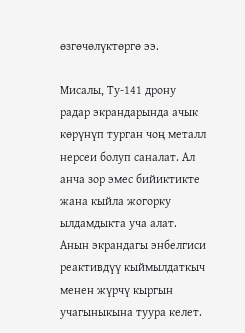өзгөчөлүктөргө ээ.

Мисалы, Ту-141 дрону радар экрандарында ачык көрүнүп турган чоң металл нерсеи болуп саналат. Ал анча зор эмес бийиктикте жана кыйла жогорку ылдамдыкта уча алат. Анын экрандагы энбелгиси реактивдүү кыймылдаткыч менен жүрчү кыргын учагыныкына туура келет.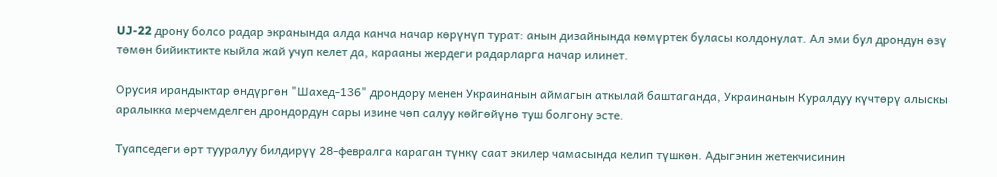UJ-22 дрону болсо радар экранында алда канча начар көрүнүп турат: анын дизайнында көмүртек буласы колдонулат. Ал эми бул дрондун өзү төмөн бийиктикте кыйла жай учуп келет да, карааны жердеги радарларга начар илинет.

Орусия ирандыктар өндүргөн "Шахед-136" дрондору менен Украинанын аймагын аткылай баштаганда, Украинанын Куралдуу күчтөрү алыскы аралыкка мерчемделген дрондордун сары изине чөп салуу көйгөйүнө туш болгону эсте.

Туапседеги өрт тууралуу билдирүү 28-февралга караган түнкү саат экилер чамасында келип түшкөн. Адыгэнин жетекчисинин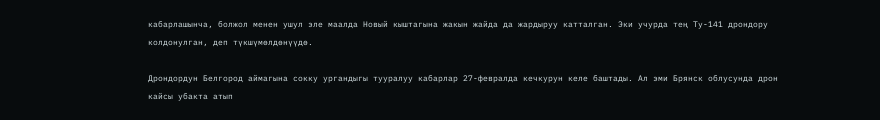кабарлашынча, болжол менен ушул эле маалда Новый кыштагына жакын жайда да жардыруу катталган. Эки учурда тең Ту-141 дрондору колдонулган, деп түкшүмөлдөнүүдө.

Дрондордун Белгород аймагына сокку ургандыгы тууралуу кабарлар 27-февралда кечкурун келе баштады. Ал эми Брянск облусунда дрон кайсы убакта атып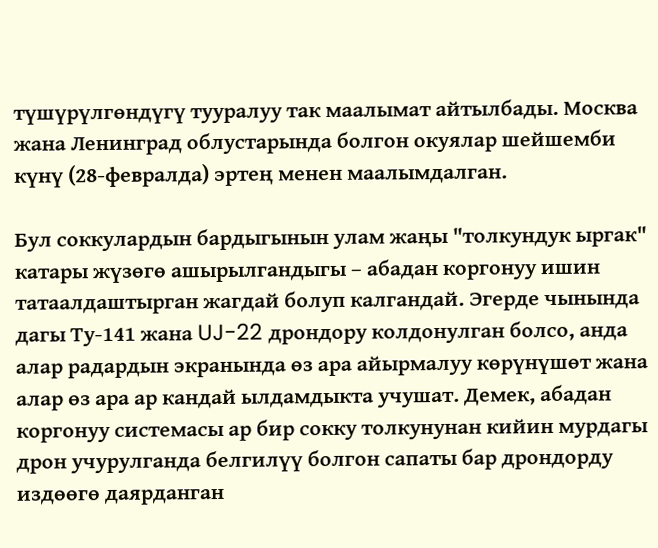түшүрүлгөндүгү тууралуу так маалымат айтылбады. Москва жана Ленинград облустарында болгон окуялар шейшемби күнү (28-февралда) эртең менен маалымдалган.

Бул соккулардын бардыгынын улам жаңы "толкундук ыргак" катары жүзөгө ашырылгандыгы – абадан коргонуу ишин татаалдаштырган жагдай болуп калгандай. Эгерде чынында дагы Ту-141 жана UJ-22 дрондору колдонулган болсо, анда алар радардын экранында өз ара айырмалуу көрүнүшөт жана алар өз ара ар кандай ылдамдыкта учушат. Демек, абадан коргонуу системасы ар бир сокку толкунунан кийин мурдагы дрон учурулганда белгилүү болгон сапаты бар дрондорду издөөгө даярданган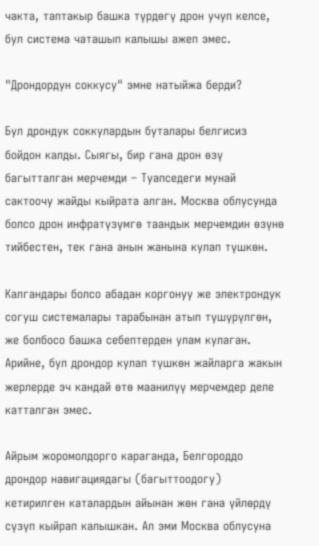чакта, таптакыр башка түрдөгү дрон учуп келсе, бул система чаташып калышы ажеп эмес.

"Дрондордун соккусу" эмне натыйжа берди?

Бул дрондук соккулардын буталары белгисиз бойдон калды. Сыягы, бир гана дрон өзү багытталган мерчемди – Туапседеги мунай сактоочу жайды кыйрата алган. Москва облусунда болсо дрон инфратүзүмгө таандык мерчемдин өзүнө тийбестен, тек гана анын жанына кулап түшкөн.

Калгандары болсо абадан коргонуу же электрондук согуш системалары тарабынан атып түшүрүлгөн, же болбосо башка себептерден улам кулаган. Арийне, бул дрондор кулап түшкөн жайларга жакын жерлерде эч кандай өтө маанилүү мерчемдер деле катталган эмес.

Айрым жоромолдорго караганда, Белгороддо дрондор навигациядагы (багыттоодогу) кетирилген каталардын айынан жөн гана үйлөрдү сүзүп кыйрап калышкан. Ал эми Москва облусуна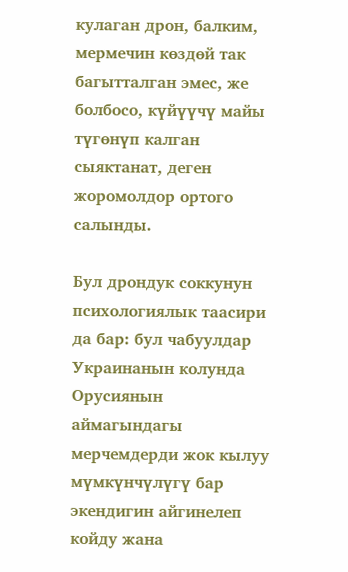кулаган дрон, балким, мермечин көздөй так багытталган эмес, же болбосо, күйүүчү майы түгөнүп калган сыяктанат, деген жоромолдор ортого салынды.

Бул дрондук соккунун психологиялык таасири да бар: бул чабуулдар Украинанын колунда Орусиянын аймагындагы мерчемдерди жок кылуу мүмкүнчүлүгү бар экендигин айгинелеп койду жана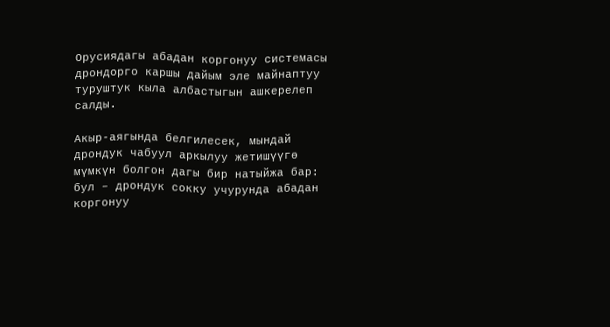Орусиядагы абадан коргонуу системасы дрондорго каршы дайым эле майнаптуу туруштук кыла албастыгын ашкерелеп салды.

Акыр-аягында белгилесек, мындай дрондук чабуул аркылуу жетишүүгө мүмкүн болгон дагы бир натыйжа бар: бул – дрондук сокку учурунда абадан коргонуу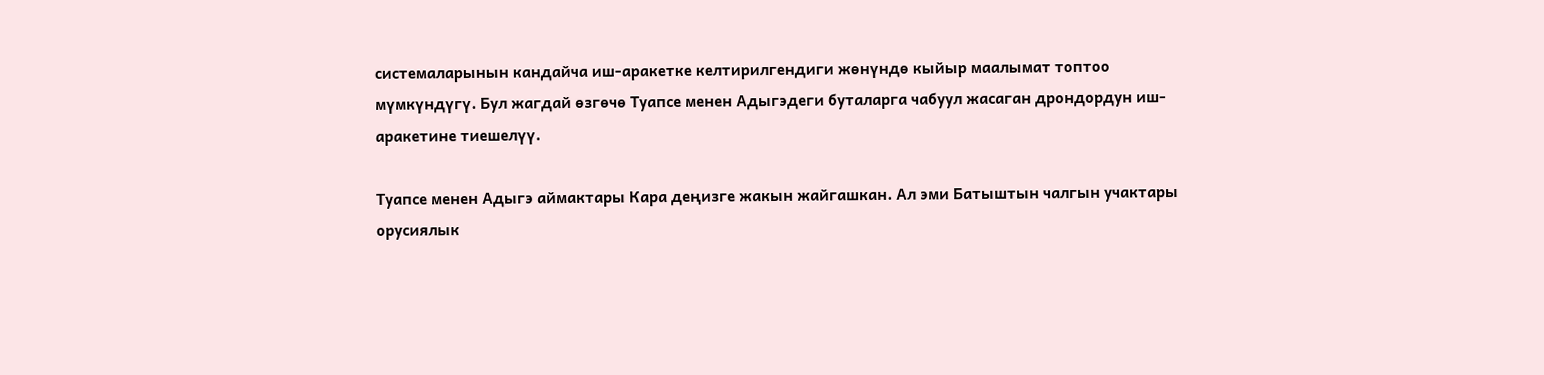системаларынын кандайча иш-аракетке келтирилгендиги жөнүндө кыйыр маалымат топтоо мүмкүндүгү. Бул жагдай өзгөчө Туапсе менен Адыгэдеги буталарга чабуул жасаган дрондордун иш-аракетине тиешелүү.

Туапсе менен Адыгэ аймактары Кара деңизге жакын жайгашкан. Ал эми Батыштын чалгын учактары орусиялык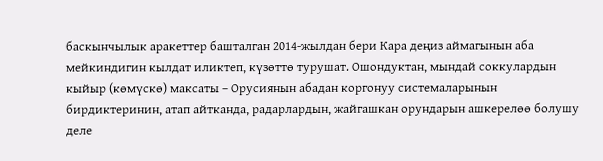баскынчылык аракеттер башталган 2014-жылдан бери Кара деңиз аймагынын аба мейкиндигин кылдат иликтеп, күзөттө турушат. Ошондуктан, мындай соккулардын кыйыр (көмүскө) максаты – Орусиянын абадан коргонуу системаларынын бирдиктеринин, атап айтканда, радарлардын, жайгашкан орундарын ашкерелөө болушу деле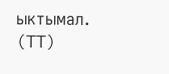ыктымал. (TT)